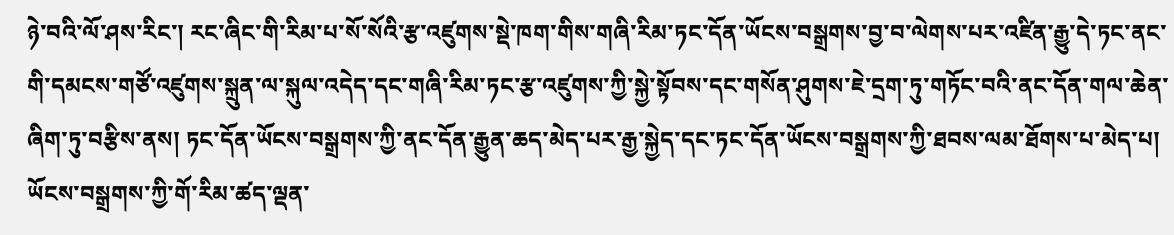ཉེ་བའི་ལོ་ཤས་རིང་། རང་ཞིང་གི་རིམ་པ་སོ་སོའི་རྩ་འཛུགས་སྡེ་ཁག་གིས་གཞི་རིམ་ཏང་དོན་ཡོངས་བསྒྲགས་བྱ་བ་ལེགས་པར་འཛིན་རྒྱུ་དེ་ཏང་ནང་གི་དམངས་གཙོ་འཛུགས་སྐྲུན་ལ་སྐུལ་འདེད་དང་གཞི་རིམ་ཏང་རྩ་འཛུགས་ཀྱི་སྐྱེ་སྟོབས་དང་གསོན་ཤུགས་ཇེ་དྲག་ཏུ་གཏོང་བའི་ནང་དོན་གལ་ཆེན་ཞིག་ཏུ་བརྩིས་ནས། ཏང་དོན་ཡོངས་བསྒྲགས་ཀྱི་ནང་དོན་རྒྱུན་ཆད་མེད་པར་རྒྱ་སྐྱེད་དང་ཏང་དོན་ཡོངས་བསྒྲགས་ཀྱི་ཐབས་ལམ་ཐོགས་པ་མེད་པ། ཡོངས་བསྒྲགས་ཀྱི་གོ་རིམ་ཚད་ལྡན་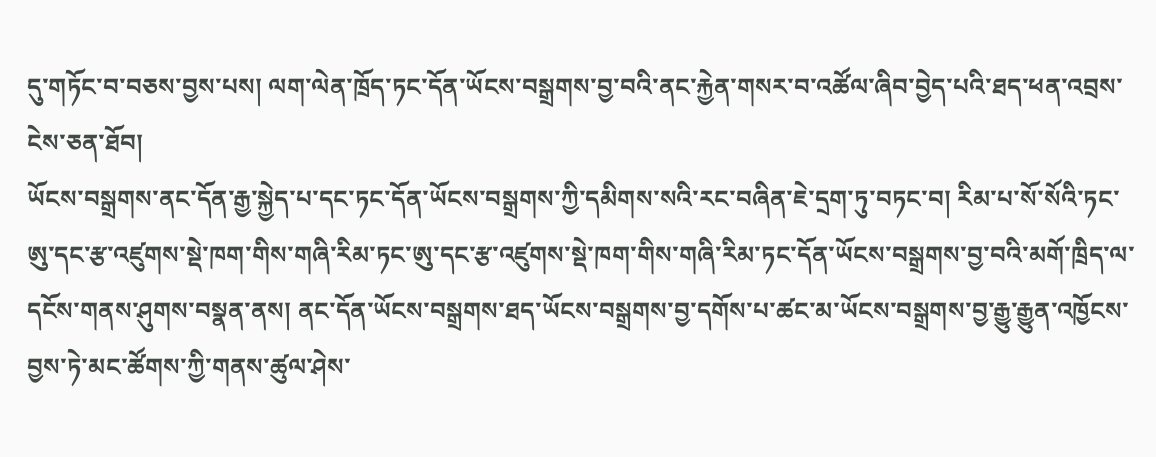དུ་གཏོང་བ་བཅས་བྱས་པས། ལག་ལེན་ཁྲོད་ཏང་དོན་ཡོངས་བསྒྲགས་བྱ་བའི་ནང་རྐྱེན་གསར་བ་འཚོལ་ཞིབ་བྱེད་པའི་ཐད་ཕན་འབྲས་ངེས་ཅན་ཐོབ།
ཡོངས་བསྒྲགས་ནང་དོན་རྒྱ་སྐྱེད་པ་དང་ཏང་དོན་ཡོངས་བསྒྲགས་ཀྱི་དམིགས་སའི་རང་བཞིན་ཇེ་དྲག་ཏུ་བཏང་བ། རིམ་པ་སོ་སོའི་ཏང་ཨུ་དང་རྩ་འཛུགས་སྡེ་ཁག་གིས་གཞི་རིམ་ཏང་ཨུ་དང་རྩ་འཛུགས་སྡེ་ཁག་གིས་གཞི་རིམ་ཏང་དོན་ཡོངས་བསྒྲགས་བྱ་བའི་མགོ་ཁྲིད་ལ་དངོས་གནས་ཤུགས་བསྣན་ནས། ནང་དོན་ཡོངས་བསྒྲགས་ཐད་ཡོངས་བསྒྲགས་བྱ་དགོས་པ་ཚང་མ་ཡོངས་བསྒྲགས་བྱ་རྒྱུ་རྒྱུན་འཁྱོངས་བྱས་ཏེ་མང་ཚོགས་ཀྱི་གནས་ཚུལ་ཤེས་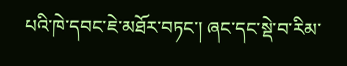པའི་ཁེ་དབང་ཇེ་མཐོར་བཏང་། ཞང་དང་སྡེ་བ་རིམ་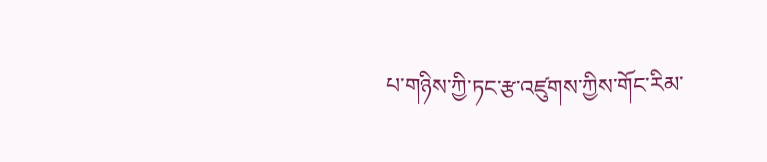པ་གཉིས་ཀྱི་ཏང་རྩ་འཛུགས་ཀྱིས་གོང་རིམ་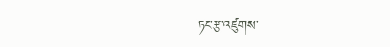ཏང་རྩ་འཛུགས་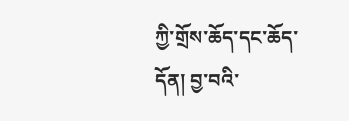ཀྱི་གྲོས་ཆོད་དང་ཆོད་དོན། བྱ་བའི་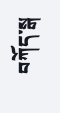བཀོད་སྒ